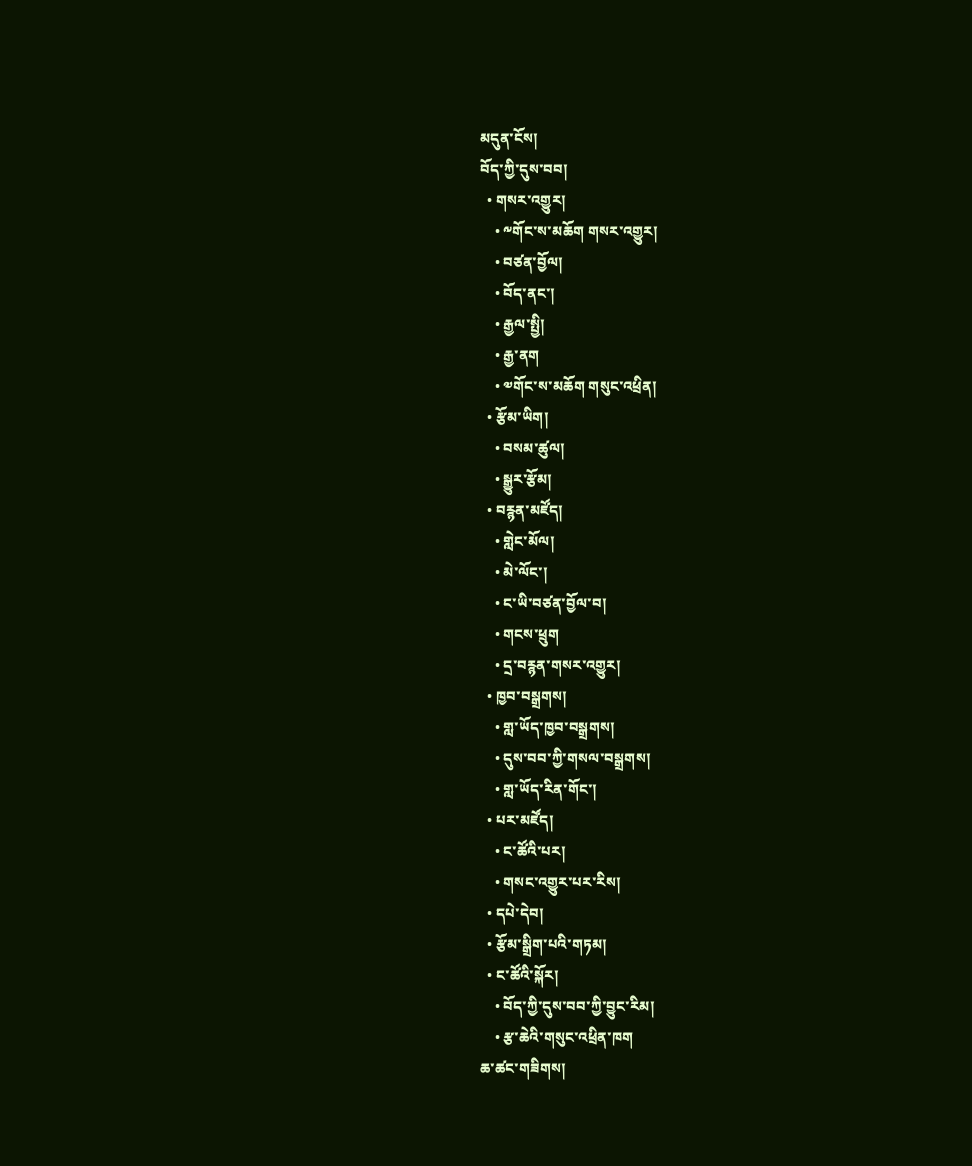མདུན་ངོས།
བོད་ཀྱི་དུས་བབ།
  • གསར་འགྱུར།
    • ༸གོང་ས་མཆོག གསར་འགྱུར།
    • བཙན་བྱོལ།
    • བོད་ནང་།
    • རྒྱལ་སྤྱི།
    • རྒྱ་ནག
    • ༧གོང་ས་མཆོག གསུང་འཕྲིན།
  • རྩོམ་ཡིག།
    • བསམ་ཚུལ།
    • སྒྱུར་རྩོམ།
  • བརྙན་མཛོད།
    • གླེང་མོལ།
    • མེ་ལོང་།
    • ང་ཡི་བཙན་བྱོལ་བ།
    • གངས་ཕྲུག
    • དྲ་བརྙན་གསར་འགྱུར།
  • ཁྱབ་བསྒྲགས།
    • གླ་ཡོད་ཁྱབ་བསྒྲགས།
    • དུས་བབ་ཀྱི་གསལ་བསྒྲགས།
    • གླ་ཡོད་རིན་གོང་།
  • པར་མཛོད།
    • ང་ཚོའི་པར།
    • གསང་འགྱུར་པར་རིས།
  • དཔེ་དེབ།
  • རྩོམ་སྒྲིག་པའི་གཏམ།
  • ང་ཚོའི་སྐོར།
    • བོད་ཀྱི་དུས་བབ་ཀྱི་བྱུང་རིམ།
    • རྩ་ཆེའི་གསུང་འཕྲིན་ཁག
ཆ་ཚང་གཟིགས།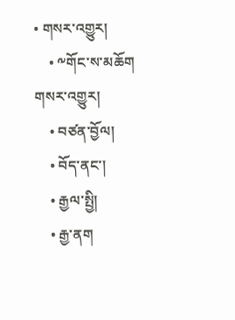• གསར་འགྱུར།
    • ༸གོང་ས་མཆོག གསར་འགྱུར།
    • བཙན་བྱོལ།
    • བོད་ནང་།
    • རྒྱལ་སྤྱི།
    • རྒྱ་ནག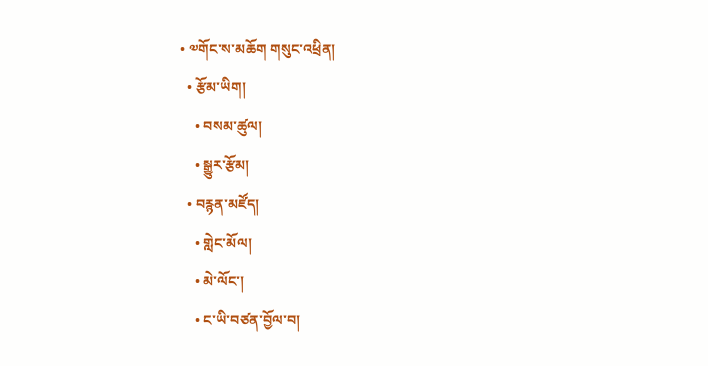• ༧གོང་ས་མཆོག གསུང་འཕྲིན།
  • རྩོམ་ཡིག།
    • བསམ་ཚུལ།
    • སྒྱུར་རྩོམ།
  • བརྙན་མཛོད།
    • གླེང་མོལ།
    • མེ་ལོང་།
    • ང་ཡི་བཙན་བྱོལ་བ།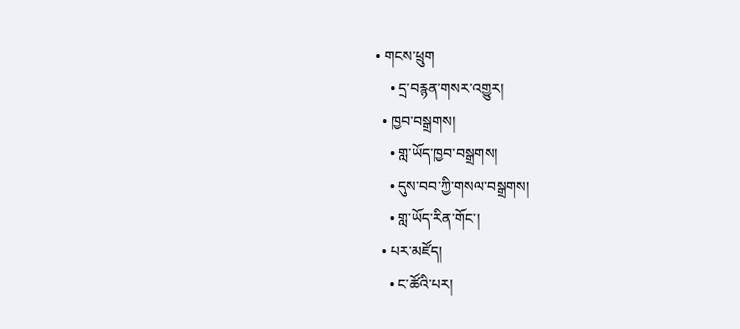• གངས་ཕྲུག
    • དྲ་བརྙན་གསར་འགྱུར།
  • ཁྱབ་བསྒྲགས།
    • གླ་ཡོད་ཁྱབ་བསྒྲགས།
    • དུས་བབ་ཀྱི་གསལ་བསྒྲགས།
    • གླ་ཡོད་རིན་གོང་།
  • པར་མཛོད།
    • ང་ཚོའི་པར།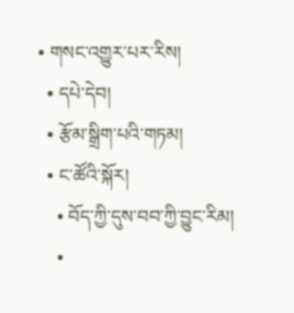• གསང་འགྱུར་པར་རིས།
  • དཔེ་དེབ།
  • རྩོམ་སྒྲིག་པའི་གཏམ།
  • ང་ཚོའི་སྐོར།
    • བོད་ཀྱི་དུས་བབ་ཀྱི་བྱུང་རིམ།
    •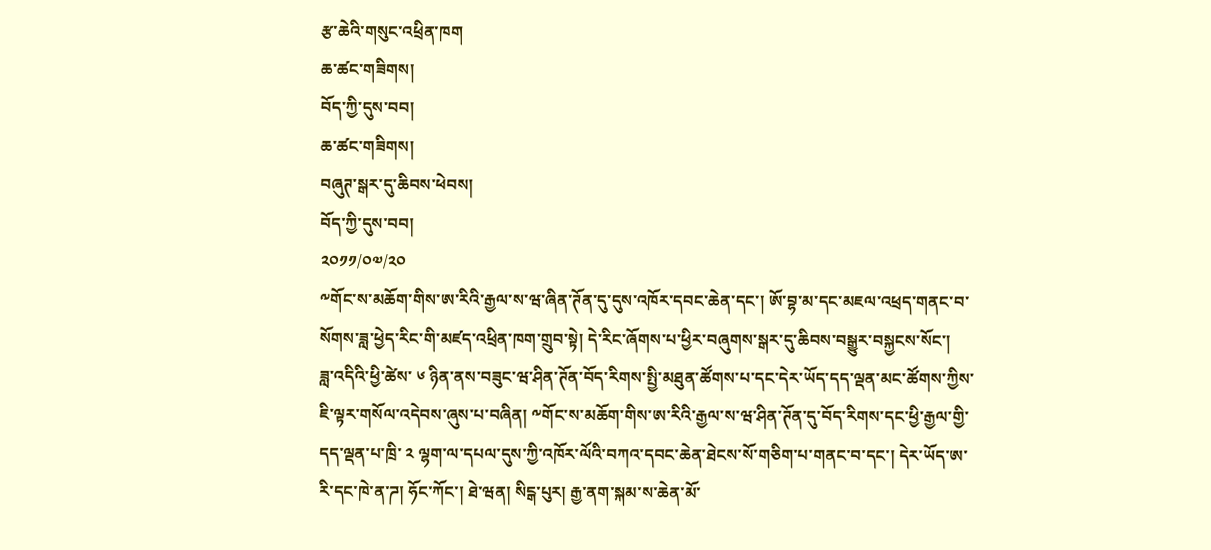རྩ་ཆེའི་གསུང་འཕྲིན་ཁག
ཆ་ཚང་གཟིགས།
བོད་ཀྱི་དུས་བབ།
ཆ་ཚང་གཟིགས།
བཞུཊ་སྒར་དུ་ཆིབས་ཕེབས།
བོད་ཀྱི་དུས་བབ།
༢༠༡༡/༠༧/༢༠
༸གོང་ས་མཆོག་གིས་ཨ་རིའི་རྒྱལ་ས་ཝ་ཞིན་ཊོན་དུ་དུས་འཁོར་དབང་ཆེན་དང་། ཨོ་བྷ་མ་དང་མཇལ་འཕྲད་གནང་བ་སོགས་ཟླ་ཕྱེད་རིང་གི་མཛད་འཕྲིན་ཁག་གྲུབ་སྟེ། དེ་རིང་ཞོགས་པ་ཕྱིར་བཞུགས་སྒར་དུ་ཆིབས་བསྒྱུར་བསྐྱངས་སོང་།
ཟླ་འདིའི་ཕྱི་ཚེས་ ༦ ཉིན་ནས་བཟུང་ཝ་ཤིན་ཊོན་བོད་རིགས་སྤྱི་མཐུན་ཚོགས་པ་དང་དེར་ཡོད་དད་ལྡན་མང་ཚོགས་ཀྱིས་ཇི་ལྟར་གསོལ་འདེབས་ཞུས་པ་བཞིན། ༸གོང་ས་མཆོག་གིས་ཨ་རིའི་རྒྱལ་ས་ཝ་ཤིན་ཊོན་དུ་བོད་རིགས་དང་ཕྱི་རྒྱལ་གྱི་དད་ལྡན་པ་ཁྲི་ ༢ ལྷག་ལ་དཔལ་དུས་ཀྱི་འཁོར་ལོའི་བཀའ་དབང་ཆེན་ཐེངས་སོ་གཅིག་པ་གནང་བ་དང་། དེར་ཡོད་ཨ་རི་དང་ཁེ་ན་ཌ། ཧོང་ཀོང་། ཐེ་ཝན། སིངྒ་པུར། རྒྱ་ནག་སྐམ་ས་ཆེན་མོ་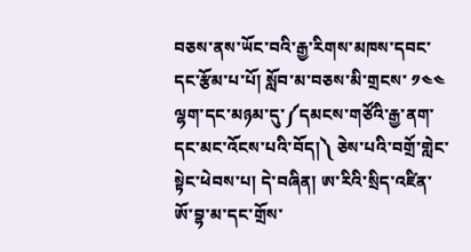བཅས་ནས་ཡོང་བའི་རྒྱ་རིགས་མཁས་དབང་དང་རྩོམ་པ་པོ། སློབ་མ་བཅས་མི་གྲངས་ ༡༤༤ ལྷག་དང་མཉམ་དུ་༼དམངས་གཙོའི་རྒྱ་ནག་དང་མང་འོངས་པའི་བོད།༽ ཅེས་པའི་བགྲོ་གླེང་སྟེང་ཕེབས་པ། དེ་བཞིན། ཨ་རིའི་སྲིད་འཛིན་ཨོ་བྷ་མ་དང་གྲོས་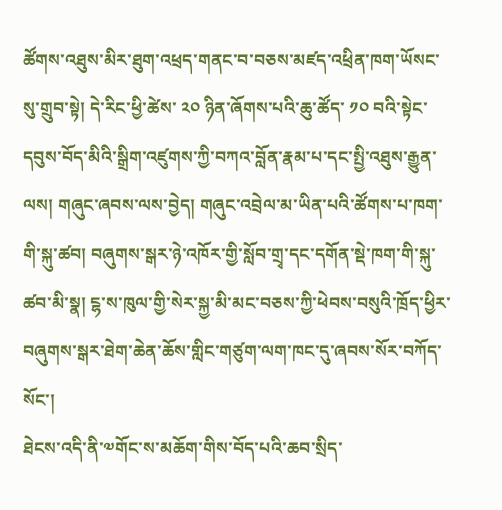ཚོགས་འཐུས་མིར་ཐུག་འཕྲད་གནང་བ་བཅས་མཛད་འཕྲིན་ཁག་ཡོསང་སུ་གྲུབ་སྟེ། དེ་རིང་ཕྱི་ཚེས་ ༢༠ ཉིན་ཞོགས་པའི་ཆུ་ཚོད་ ༡༠ བའི་སྟེང་དབུས་བོད་མིའི་སྒྲིག་འཛུགས་ཀྱི་བཀའ་བློན་རྣམ་པ་དང་སྤྱི་འཐུས་རྒྱུན་ལས། གཞུང་ཞབས་ལས་བྱེད། གཞུང་འབྲེལ་མ་ཡིན་པའི་ཚོགས་པ་ཁག་གི་སྐུ་ཚབ། བཞུགས་སྒར་ཉེ་འཁོར་གྱི་སློབ་གྲྭ་དང་དགོན་སྡེ་ཁག་གི་སྐུ་ཚབ་མི་སྣ། ངྷ་ས་ཁུལ་གྱི་སེར་སྐྱ་མི་མང་བཅས་ཀྱི་ཕེབས་བསུའི་ཁྲོད་ཕྱིར་བཞུགས་སྒར་ཐེག་ཆེན་ཆོས་གླིང་གཙུག་ལག་ཁང་དུ་ཞབས་སོར་བཀོད་སོང་།
ཐེངས་འདི་ནི་༧གོང་ས་མཆོག་གིས་བོད་པའི་ཆབ་སྲིད་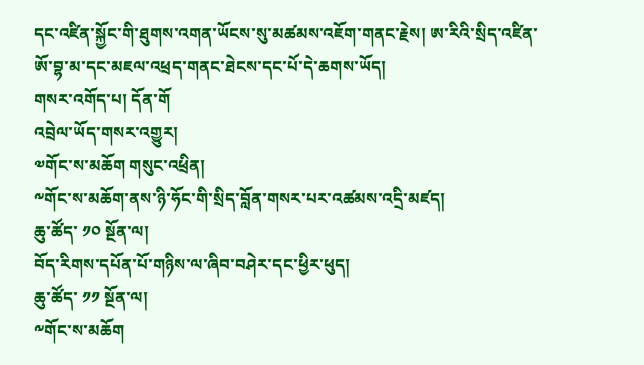དང་འཛིན་སྐྱོང་གི་ཐུགས་འགན་ཡོངས་སུ་མཚམས་འཇོག་གནང་རྗེས། ཨ་རིའི་སྲིད་འཛིན་ཨོ་བྷ་མ་དང་མཇལ་འཕྲད་གནང་ཐེངས་དང་པོ་དེ་ཆགས་ཡོད།
གསར་འགོད་པ། དོན་གོ
འབྲེལ་ཡོད་གསར་འགྱུར།
༧གོང་ས་མཆོག གསུང་འཕྲིན།
༸གོང་ས་མཆོག་ནས་ཉི་ཧོང་གི་སྲིད་བློན་གསར་པར་འཚམས་འདྲི་མཛད།
ཆུ་ཚོད་ ༡༠ སྔོན་ལ།
བོད་རིགས་དཔོན་པོ་གཉིས་ལ་ཞིབ་བཤེར་དང་ཕྱིར་ཕུད།
ཆུ་ཚོད་ ༡༡ སྔོན་ལ།
༸གོང་ས་མཆོག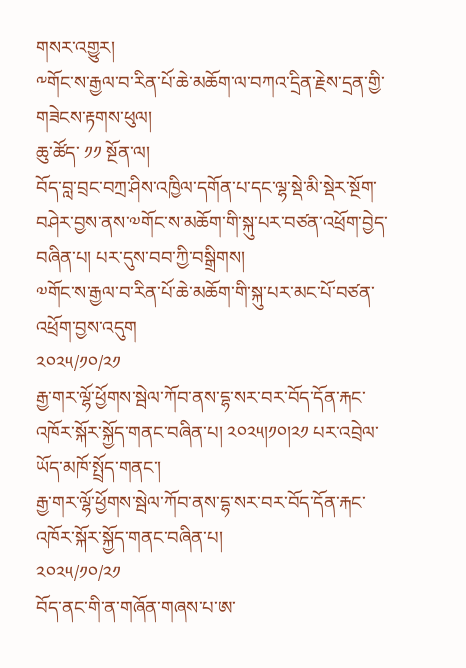གསར་འགྱུར།
༸གོང་ས་རྒྱལ་བ་རིན་པོ་ཆེ་མཆོག་ལ་བཀའ་དྲིན་རྗེས་དྲན་གྱི་གཟེངས་རྟགས་ཕུལ།
ཆུ་ཚོད་ ༡༡ སྔོན་ལ།
བོད་བླ་བྲང་བཀྲ་ཤིས་འཁྱིལ་དགོན་པ་དང་ལྷ་སྡེ་མི་སྡེར་སྔོག་བཤེར་བྱས་ནས་༧གོང་ས་མཆོག་གི་སྐུ་པར་བཙན་འཕྲོག་བྱེད་བཞིན་པ། པར་དུས་བབ་ཀྱི་བསྒྲིགས།
༧གོང་ས་རྒྱལ་བ་རིན་པོ་ཆེ་མཆོག་གི་སྐུ་པར་མང་པོ་བཙན་འཕྲོག་བྱས་འདུག
༢༠༢༥/༡༠/༢༡
རྒྱ་གར་ལྷོ་ཕྱོགས་སྦེལ་ཀོབ་ནས་དྷ་སར་བར་བོད་དོན་རྐང་འཁོར་སྐོར་སྐྱོད་གནང་བཞིན་པ། ༢༠༢༥།༡༠།༢༡ པར་འབྲེལ་ཡོད་མཁོ་སྤྲོད་གནང་།
རྒྱ་གར་ལྷོ་ཕྱོགས་སྦེལ་ཀོབ་ནས་དྷ་སར་བར་བོད་དོན་རྐང་འཁོར་སྐོར་སྐྱོད་གནང་བཞིན་པ།
༢༠༢༥/༡༠/༢༡
བོད་ནང་གི་ན་གཞོན་གཞས་པ་ཨ་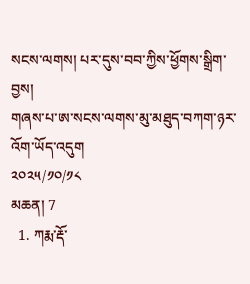སངས་ལགས། པར་དུས་བབ་ཀྱིས་ཕྱོགས་སྒྲིག་བྱས།
གཞས་པ་ཨ་སངས་ལགས་མུ་མཐུད་བཀག་ཉར་འོག་ཡོད་འདུག
༢༠༢༥/༡༠/༡༨
མཆན། 7
  1. ཀརྨ་རྡོ་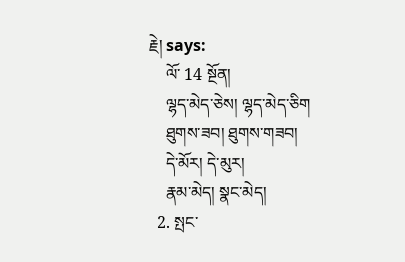རྗེ། says:
    ལོ་ 14 སྔོན།
    ལྷད་མེད་ཅེས། ལྷད་མེད་ཅིག
    ཐུགས་ཟབ། ཐུགས་གཟབ།
    དེ་མོར། དེ་མུར།
    རྣམ་མེད། སྣང་མེད།
  2. སྤང་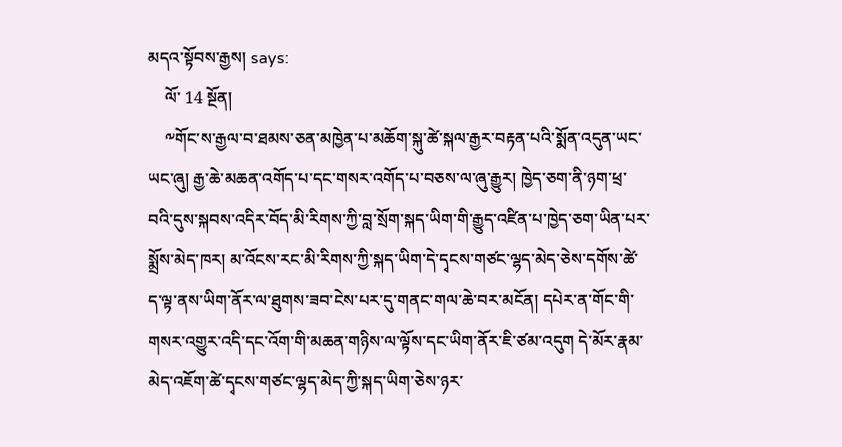མདའ་སྟོབས་རྒྱས། says:
    ལོ་ 14 སྔོན།
    ༸གོང་ས་རྒྱལ་བ་ཐམས་ཅན་མཁྱེན་པ་མཆོག་སྐུ་ཚེ་སྐལ་རྒྱར་བརྟན་པའི་སྨོན་འདུན་ཡང་ཡང་ཞུ། རྒྱ་ཆེ་མཆན་འགོད་པ་དང་གསར་འགོད་པ་བཅས་ལ་ཞུ་རྒྱུར། ཁྱེད་ཅག་ནི་ཉག་ཕྲ་བའི་དུས་སྐབས་འདིར་བོད་མི་རིགས་ཀྱི་བླ་སྲོག་སྐད་ཡིག་གི་རྒྱུད་འཛིན་པ་ཁྱེད་ཅག་ཡིན་པར་སྨྲོས་མེད་ཁར། མ་འོངས་རང་མི་རིགས་ཀྱི་སྐད་ཡིག་དེ་དྭངས་གཙང་ལྷད་མེད་ཅེས་དགོས་ཚེ་ད་ལྟ་ནས་ཡིག་ནོར་ལ་ཐུགས་ཟབ་ངེས་པར་དུ་གནང་གལ་ཆེ་བར་མངོན། དཔེར་ན་གོང་གི་གསར་འགྱུར་འདི་དང་འོག་གི་མཆན་གཉིས་ལ་ལྟོས་དང་ཡིག་ནོར་ཇི་ཙམ་འདུག དེ་མོར་རྣམ་མེད་འཇོག་ཚེ་དྭངས་གཙང་ལྷད་མེད་ཀྱི་སྐད་ཡིག་ཅེས་ཉར་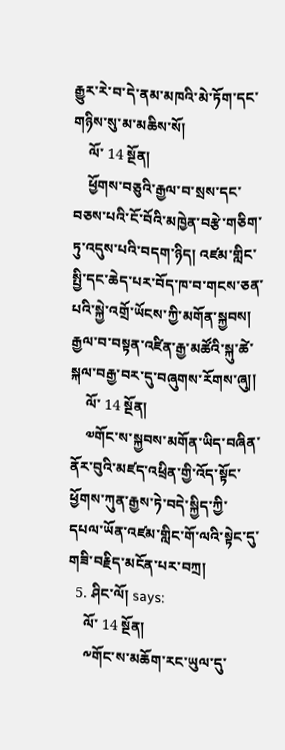རྒྱུར་རེ་བ་དེ་ནམ་མཁའི་མེ་ཏོག་དང་གཉིས་སུ་མ་མཆིས་སོ།
    ལོ་ 14 སྔོན།
    ཕྱོགས་བཅུའི་རྒྱལ་བ་སྲས་དང་བཅས་པའི་ངོ་བོའི་མཁྱེན་བརྩེ་གཅིག་ཏུ་འདུས་པའི་བདག་ཉིད། འཛམ་གླིང་སྤྱི་དང་ཆེད་པར་བོད་ཁ་བ་གངས་ཅན་པའི་སྐྱེ་འགྲོ་ཡོངས་ཀྱི་མགོན་སྐྱབས། རྒྱལ་བ་བསྟན་འཛིན་རྒྱ་མཚོའི་སྐུ་ཚེ་སྐལ་བརྒྱ་བར་དུ་བཞུགས་རོགས་ཞུ།།
    ལོ་ 14 སྔོན།
    ༧གོང་ས་སྐྱབས་མགོན་ཡིད་བཞིན་ནོར་བུའི་མཛད་འཕྲིན་གྱི་འོད་སྟོང་ཕྱོགས་ཀུན་རྒྱས་ཏེ་བདེ་སྐྱིད་ཀྱི་དཔལ་ཡོན་འཛམ་གླིང་གོ་ལའི་སྟེང་དུ་གཟི་བརྗིད་མངོན་པར་བཀྲ།
  5. ཤིང་ལོ། says:
    ལོ་ 14 སྔོན།
    ༸གོང་ས་མཆོག་རང་ཡུལ་དུ་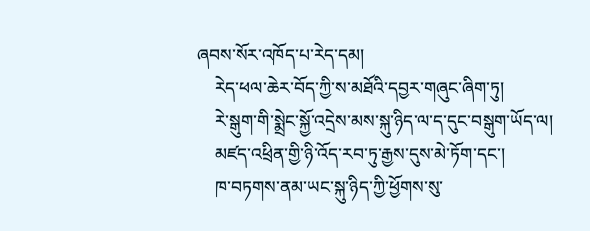ཞབས་སོར་འཁོད་པ་རེད་དམ།
    རེད་ཕལ་ཆེར་བོད་ཀྱི་ས་མཐོའི་དབྱར་གཞུང་ཞིག་ཏུ།
    རེ་སྒུག་གི་སྨྲེང་སྐྱོ་འདྲེས་མས་སྐུ་ཉིད་ལ་ད་དུང་བསྒུག་ཡོད་ལ།
    མཛད་འཕྲིན་གྱི་ཉི་འོད་རབ་ཏུ་རྒྱས་དུས་མེ་ཏོག་དང་།
    ཁ་བཏགས་ནམ་ཡང་སྐུ་ཉིད་ཀྱི་ཕྱོགས་སུ་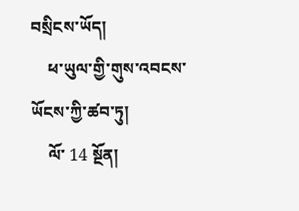བསྲིངས་ཡོད།
    ཕ་ཡུལ་གྱི་གུས་འབངས་ཡོངས་ཀྱི་ཚབ་ཏུ།
    ལོ་ 14 སྔོན།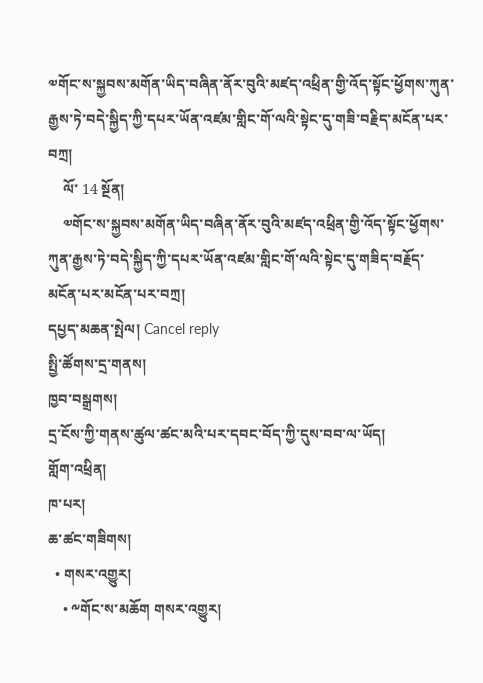༧གོང་ས་སྐྱབས་མགོན་ཡིད་བཞིན་ནོར་བུའི་མཛད་འཕྲིན་གྱི་འོད་སྟོང་ཕྱོགས་ཀུན་རྒྱས་ཏེ་བདེ་སྐྱིད་ཀྱི་དཔར་ཡོན་འཛམ་གླིང་གོ་ལའི་སྟེང་དུ་གཟི་བརྗིད་མངོན་པར་བཀྲ།
    ལོ་ 14 སྔོན།
    ༧གོང་ས་སྐྱབས་མགོན་ཡིད་བཞིན་ནོར་བུའི་མཛད་འཕྲིན་གྱི་འོད་སྟོང་ཕྱོགས་ཀུན་རྒྱས་ཏེ་བདེ་སྐྱིད་ཀྱི་དཔར་ཡོན་འཛམ་གླིང་གོ་ལའི་སྟེང་དུ་གཟིད་བརྗོད་མངོན་པར་མངོན་པར་བཀྲ།
དཔྱད་མཆན་སྤེལ། Cancel reply
སྤྱི་ཚོགས་དྲ་གནས།
ཁྱབ་བསྒྲགས།
དྲ་ངོས་ཀྱི་གནས་ཚུལ་ཚང་མའི་པར་དབང་བོད་ཀྱི་དུས་བབ་ལ་ཡོད།
གློག་འཕྲིན།
ཁ་པར།
ཆ་ཚང་གཟིགས།
  • གསར་འགྱུར།
    • ༸གོང་ས་མཆོག གསར་འགྱུར།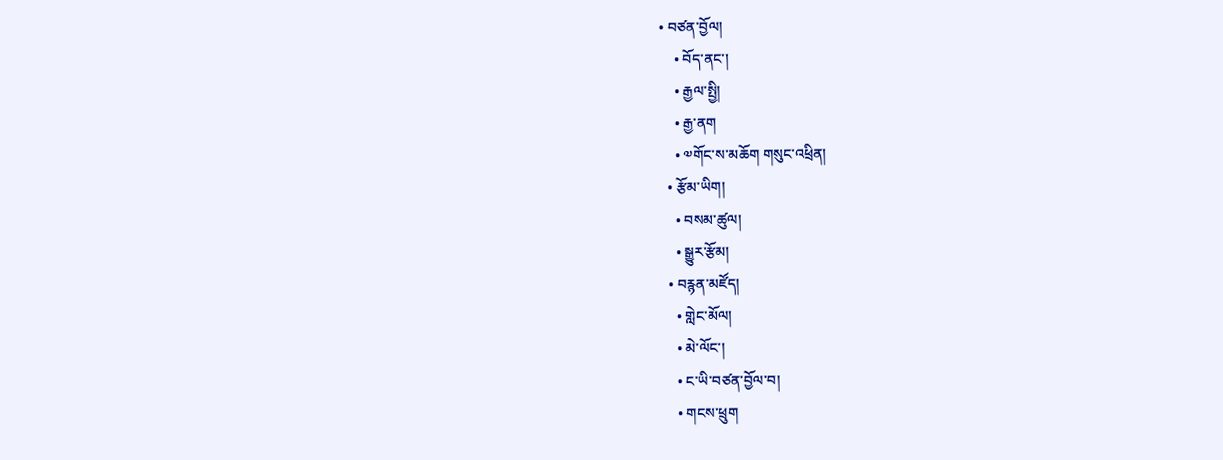• བཙན་བྱོལ།
    • བོད་ནང་།
    • རྒྱལ་སྤྱི།
    • རྒྱ་ནག
    • ༧གོང་ས་མཆོག གསུང་འཕྲིན།
  • རྩོམ་ཡིག།
    • བསམ་ཚུལ།
    • སྒྱུར་རྩོམ།
  • བརྙན་མཛོད།
    • གླེང་མོལ།
    • མེ་ལོང་།
    • ང་ཡི་བཙན་བྱོལ་བ།
    • གངས་ཕྲུག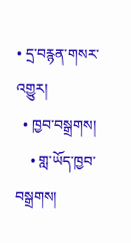• དྲ་བརྙན་གསར་འགྱུར།
  • ཁྱབ་བསྒྲགས།
    • གླ་ཡོད་ཁྱབ་བསྒྲགས།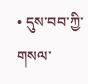• དུས་བབ་ཀྱི་གསལ་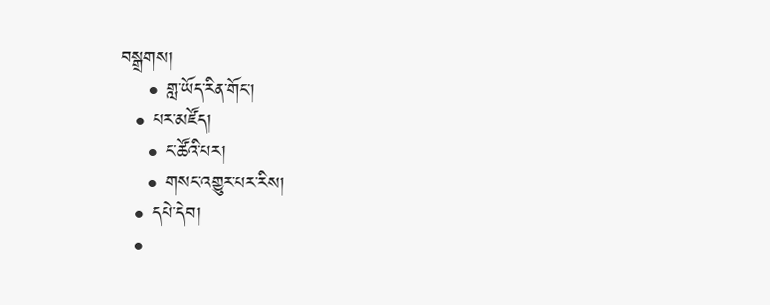བསྒྲགས།
    • གླ་ཡོད་རིན་གོང་།
  • པར་མཛོད།
    • ང་ཚོའི་པར།
    • གསང་འགྱུར་པར་རིས།
  • དཔེ་དེབ།
  •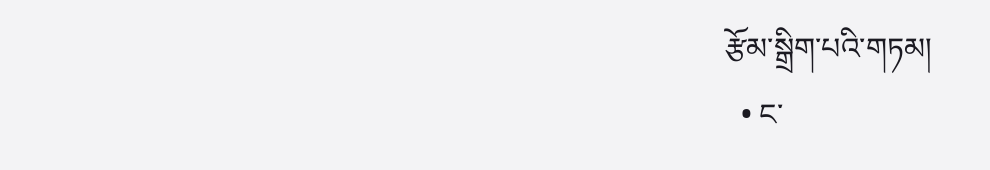རྩོམ་སྒྲིག་པའི་གཏམ།
  • ང་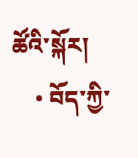ཚོའི་སྐོར།
    • བོད་ཀྱི་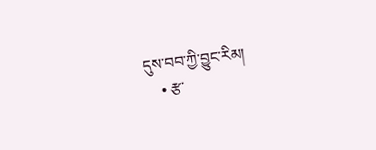དུས་བབ་ཀྱི་བྱུང་རིམ།
    • རྩ་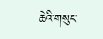ཆེའི་གསུང་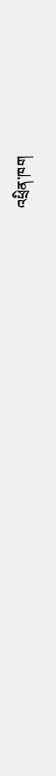འཕྲིན་ཁག